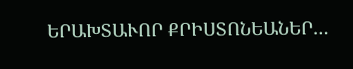ԵՐԱԽՏԱՒՈՐ ՔՐԻՍՏՈՆԵԱՆԵՐ…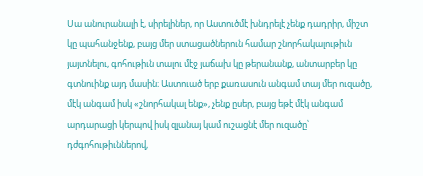Սա անուրանալի է, սիրելիներ, որ Աստուծմէ խնդրելէ չենք դադրիր, միշտ կը պահանջենք, բայց մեր ստացածներուն համար շնորհակալութիւն յայտնելու, գոհութիւն տալու մէջ յաճախ կը թերանանք, անտարբեր կը գտնուինք այդ մասին։ Աստուած երբ քառասուն անգամ տայ մեր ուզածը, մէկ անգամ իսկ «շնորհակալ ենք», չենք ըսեր, բայց եթէ մէկ անգամ արդարացի կերպով իսկ զլանայ կամ ուշացնէ մեր ուզածը՝ դժգոհութիւններով,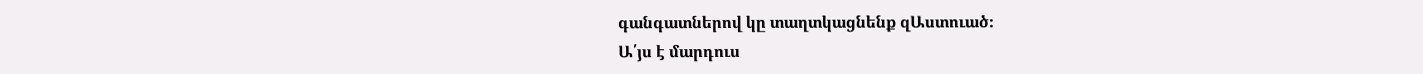գանգատներով կը տաղտկացնենք զԱստուած։
Ա՛յս է մարդուս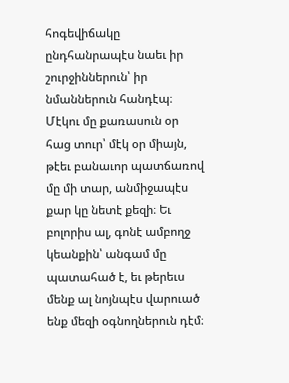հոգեվիճակը ընդհանրապէս նաեւ իր շուրջիններուն՝ իր նմաններուն հանդէպ։ Մէկու մը քառասուն օր հաց տուր՝ մէկ օր միայն, թէեւ բանաւոր պատճառով մը մի տար, անմիջապէս քար կը նետէ քեզի։ Եւ բոլորիս ալ, գոնէ ամբողջ կեանքին՝ անգամ մը պատահած է, եւ թերեւս մենք ալ նոյնպէս վարուած ենք մեզի օգնողներուն դէմ։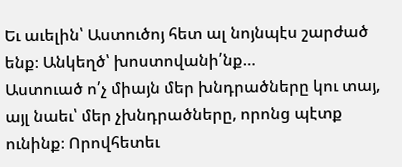Եւ աւելին՝ Աստուծոյ հետ ալ նոյնպէս շարժած ենք։ Անկեղծ՝ խոստովանի՛նք…
Աստուած ո՛չ միայն մեր խնդրածները կու տայ, այլ նաեւ՝ մեր չխնդրածները, որոնց պէտք ունինք։ Որովհետեւ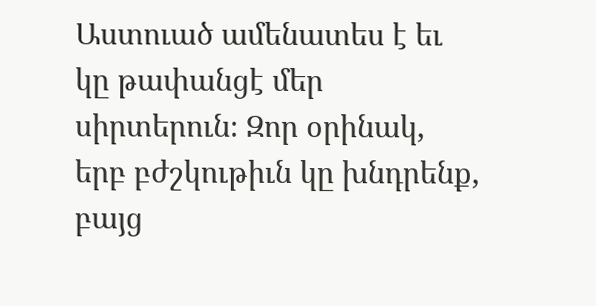Աստուած ամենատես է եւ կը թափանցէ մեր սիրտերուն։ Զոր օրինակ, երբ բժշկութիւն կը խնդրենք, բայց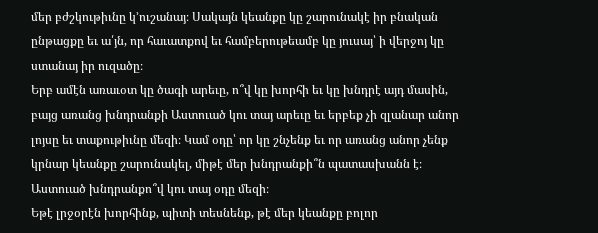մեր բժշկութիւնը կ՚ուշանայ։ Սակայն կեանքը կը շարունակէ իր բնական ընթացքը եւ ա՛յն, որ հաւատքով եւ համբերութեամբ կը յուսայ՝ ի վերջոյ կը ստանայ իր ուզածը։
Երբ ամէն առաւօտ կը ծագի արեւը, ո՞վ կը խորհի եւ կը խնդրէ այդ մասին, բայց առանց խնդրանքի Աստուած կու տայ արեւը եւ երբեք չի զլանար անոր լոյսը եւ տաքութիւնը մեզի։ Կամ օդը՝ որ կը շնչենք եւ որ առանց անոր չենք կրնար կեանքը շարունակել, միթէ մեր խնդրանքի՞ն պատասխանն է։ Աստուած խնդրանքո՞վ կու տայ օդը մեզի։
Եթէ լրջօրէն խորհինք, պիտի տեսնենք, թէ մեր կեանքը բոլոր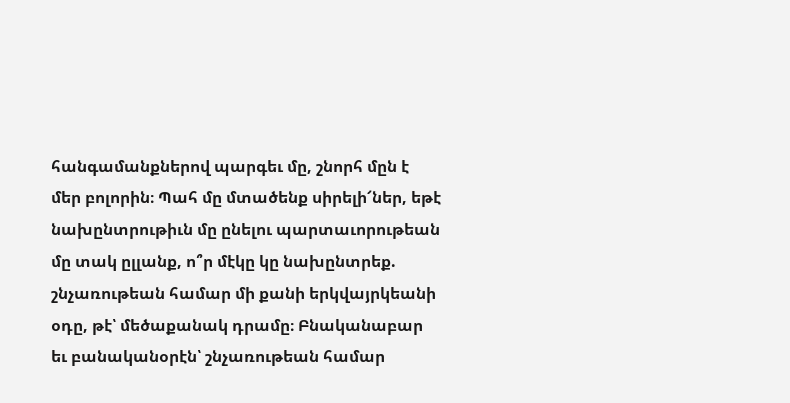հանգամանքներով պարգեւ մը, շնորհ մըն է մեր բոլորին։ Պահ մը մտածենք սիրելի՜ներ, եթէ նախընտրութիւն մը ընելու պարտաւորութեան մը տակ ըլլանք, ո՞ր մէկը կը նախընտրեք. շնչառութեան համար մի քանի երկվայրկեանի օդը, թէ՝ մեծաքանակ դրամը։ Բնականաբար եւ բանականօրէն՝ շնչառութեան համար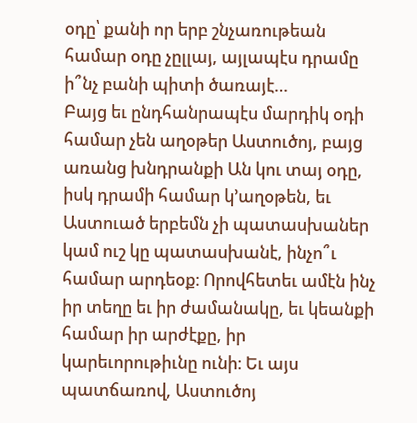օդը՝ քանի որ երբ շնչառութեան համար օդը չըլլայ, այլապէս դրամը ի՞նչ բանի պիտի ծառայէ…
Բայց եւ ընդհանրապէս մարդիկ օդի համար չեն աղօթեր Աստուծոյ, բայց առանց խնդրանքի Ան կու տայ օդը, իսկ դրամի համար կ՚աղօթեն, եւ Աստուած երբեմն չի պատասխաներ կամ ուշ կը պատասխանէ, ինչո՞ւ համար արդեօք։ Որովհետեւ ամէն ինչ իր տեղը եւ իր ժամանակը, եւ կեանքի համար իր արժէքը, իր կարեւորութիւնը ունի։ Եւ այս պատճառով, Աստուծոյ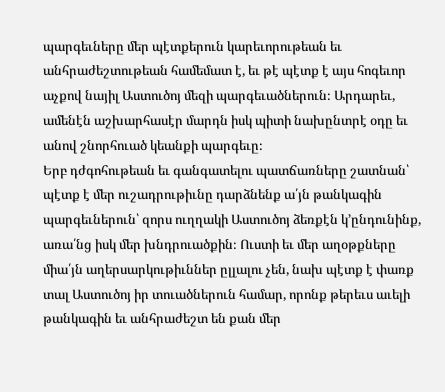պարգեւները մեր պէտքերուն կարեւորութեան եւ անհրաժեշտութեան համեմատ է, եւ թէ պէտք է այս հոգեւոր աչքով նայիլ Աստուծոյ մեզի պարգեւածներուն։ Արդարեւ, ամենէն աշխարհասէր մարդն իսկ պիտի նախընտրէ օդը եւ անով շնորհուած կեանքի պարգեւը։
Երբ դժգոհութեան եւ գանգատելու պատճառները շատնան՝ պէտք է մեր ուշադրութիւնը դարձնենք ա՛յն թանկագին պարգեւներուն՝ զորս ուղղակի Աստուծոյ ձեռքէն կ՚ընդունինք, առա՛նց իսկ մեր խնդրուածքին։ Ուստի եւ մեր աղօթքները միա՛յն աղերսարկութիւններ ըլլալու չեն, նախ պէտք է փառք տալ Աստուծոյ իր տուածներուն համար, որոնք թերեւս աւելի թանկագին եւ անհրաժեշտ են քան մեր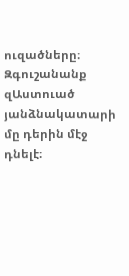ուզածները։ Զգուշանանք զԱստուած յանձնակատարի մը դերին մէջ դնելէ։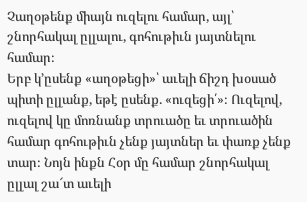Չաղօթենք միայն ուզելու համար, այլ՝ շնորհակալ ըլլալու, գոհութիւն յայտնելու համար։
Երբ կ՚ըսենք «աղօթեցի»՝ աւելի ճիշդ խօսած պիտի ըլլանք, եթէ ըսենք. «ուզեցի՛»։ Ուզելով, ուզելով կը մոռնանք տրուածը եւ տրուածին համար գոհութիւն չենք յայտներ եւ փառք չենք տար։ Նոյն ինքն Հօր մը համար շնորհակալ ըլլալ շա՜տ աւելի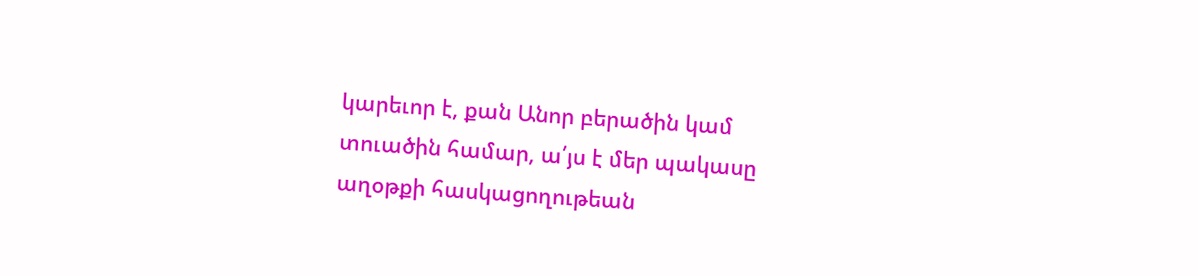կարեւոր է, քան Անոր բերածին կամ տուածին համար, ա՛յս է մեր պակասը աղօթքի հասկացողութեան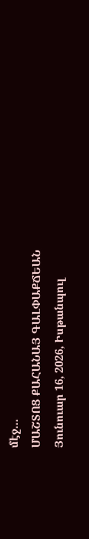մէջ…
ՄԱՇՏՈՑ ՔԱՀԱՆԱՅ ԳԱԼՓԱՔՃԵԱՆ
Յունուար 16, 2026, Իսթանպուլ